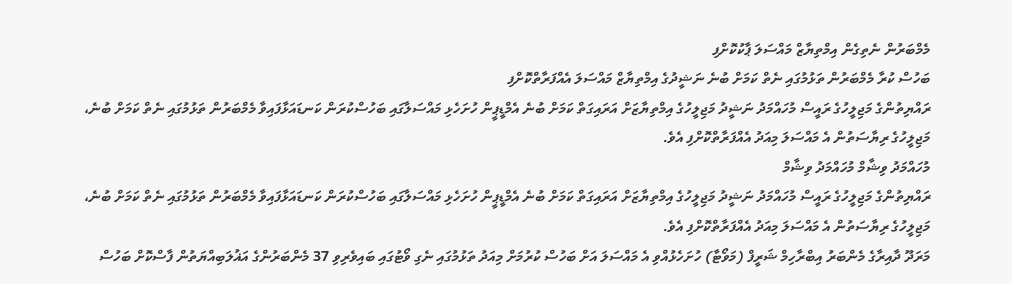މެމްބަރުން ނެތިގެން އިމްތިޔާޒް މައްސަލަ ޕާކުކޮށްފި
ބަހުސް ކުރާ މެމްބަރުން ތަޅުމުގައި ނެތް ކަމަށް ބުނެ ނަޝީދުގެ އިމްތިޔާޒް މައްސަލަ އެއްފަރާތްކޮށްފި
ރައްޔިތުންގެ މަޖިލީހުގެ ރައީސް މުހައްމަދު ނަޝީދު މަޖިލީހުގެ އިމްތިޔާޒަށް އަރައިގަތް ކަމަށް ބުނެ އެމްޑީޕީން ހުށަހެޅި މައްސަލާގައި ބަހުސްކުރަން ކަނޑައަޅާފައިވާ މެމްބަރުން ތަޅުމުގައި ނެތް ކަމަށް ބުނެ، މަޖިލީހުގެ ރިޔާސަތުން އެ މައްސަލަ މިއަދު އެއްފަރާތްކޮށްފި އެވެ.
މުހައްމަދު ވިޝާމް މުހައްމަދު ވިޝާމް
ރައްޔިތުންގެ މަޖިލީހުގެ ރައީސް މުހައްމަދު ނަޝީދު މަޖިލީހުގެ އިމްތިޔާޒަށް އަރައިގަތް ކަމަށް ބުނެ އެމްޑީޕީން ހުށަހެޅި މައްސަލާގައި ބަހުސްކުރަން ކަނޑައަޅާފައިވާ މެމްބަރުން ތަޅުމުގައި ނެތް ކަމަށް ބުނެ، މަޖިލީހުގެ ރިޔާސަތުން އެ މައްސަލަ މިއަދު އެއްފަރާތްކޮށްފި އެވެ.
މަރަދޫ ދާއިރާގެ މެންބަރު އިބްރާހިމް ޝަރީފް (މަވޯޓާ) ހުށަހެޅުއްވި އެ މައްސަލަ އަށް ބަހުސް ކުރުމަށް މިއަދު ތަޅުމުގައި ނެގި ވޯޓުގައި ބައިވެރިވި 37 މެންބަރުންގެ އަޣުލަބިއްޔަތުން ފާސްކޮށް ބަހުސް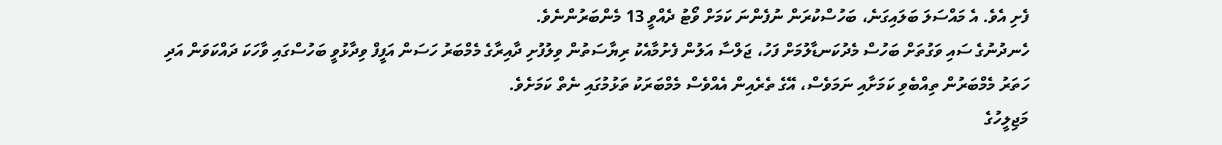ފެށި އެވެ. އެ މައްސަލަ ބަލައިގަނެ، ބަހުސްކުރަން ނުފެންނަ ކަމަށް ވޯޓު ދެއްވީ 13 މެންބަރުންނެވެ.
ހެނދުނުގެ ސައި ވަގުތަށް ބަހުސް މެދުކަނޑާލުމަށް ފަހު، ޖަލްސާ އަލުން ފެށުމާއެކު ރިޔާސަތުން ވިލުފުށި ދާއިރާގެ މެމްބަރު ހަސަން އަފީފް ވިދާޅުވީ ބަހުސްގައި ވާހަކަ ދައްކަވަން އަދި ހަތަރު މެމްބަރުން ތިއްބެވި ކަމަށާއި ނަމަވެސް، އޭގެ ތެރެއިން އެއްވެސް މެމްބަރަކު ތަޅުމުގައި ނެތް ކަމަށެވެ.
މަޖިލީހުގެ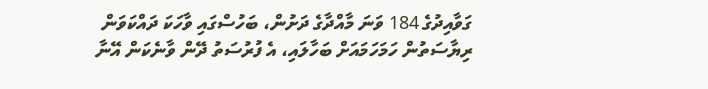ގަވާއިދުގެ 184 ވަނަ މާއްދާގެ ދަށުން، ބަހުސްގައި ވާހަކަ ދައްކަވަން ރިޔާސަތުން ހަމަހަމައަށް ބަހާލައި، އެ ފުރުސަތު ދޭން ވާނެކަން އޭނާ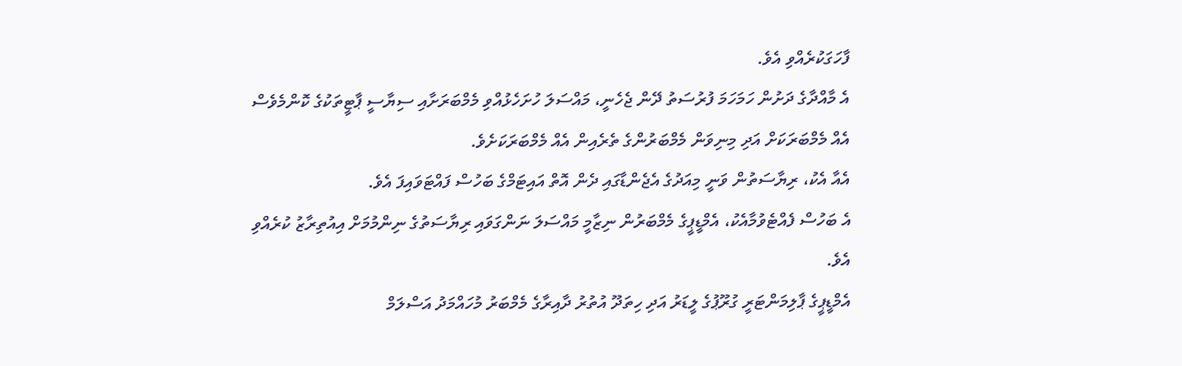ފާހަގަކުރެއްވި އެވެ.
އެ މާއްދާގެ ދަށުން ހަމަހަމަ ފުރުސަތު ދޭން ޖެހެނީ، މައްސަލަ ހުށަހެޅުއްވި މެމްބަރަށާއި ސިޔާސީ ޕާޓީތަކުގެ ކޮންމެވެސް އެއް މެމްބަރަކަށް އަދި މިނިވަން މެމްބަރުންގެ ތެރެއިން އެއް މެމްބަރަކަށެވެ.
އެއާ އެކު، ރިޔާސަތުން ވަނީ މިއަދުގެ އެޖެންޑާގައި ދެން އޮތް އައިޓަމްގެ ބަހުސް ފައްޓަވައިފަ އެވެ.
އެ ބަހުސް ފެއްޓެވުމާއެކު، އެމްޑީޕީގެ މެމްބަރުން ނިޒާމީ މައްސަލަ ނަންގަވައި ރިޔާސަތުގެ ނިންމުމަށް އިއުތިރާޒު ކުރެއްވި އެވެ.
އެމްޑީޕީގެ ޕާލިމަންޓަރީ ގުރޫޕުގެ ލީޑަރު އަދި ހިތަދޫ އުތުރު ދާއިރާގެ މެމްބަރު މުހައްމަދު އަސްލަމް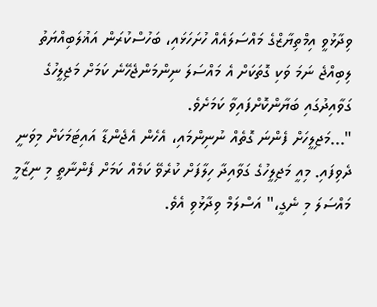ވިދާޅުވީ އިމްތިޔާޒްގެ މައްސަލައެއް ހުށަހަޅައި، ބަހުސްކުރަން އަޣުލަބިއްޔަތު ލިބިއްޖެ ނަމަ ވަކި ގޮތަކަށް އެ މައްސަލަ ނިންމަންޖެހޭނެ ކަމަށް މަޖިލީހުގެ ގަވާއިދުގައި ބަޔާންކޮށްފައިވާ ކަމަށެވެ.
"...މަޖިލީހަށް ފެންނަ ގޮތެއް ނުނިންމައި، އެހެން އެޖެންޑާ އައިޓަމަކަށް މިވަނީ ދެވިފައި. މިއީ މަޖިލީހުގެ ގަވާއިދާ ހިލާފަށް ކުރެވޭ ކަމެއް ކަމަށް ފެންނާތީ މި ނިޒާމީ މައްސަލަ މި ނެގީ،" އަސްލަމް ވިދާޅުވި އެވެ.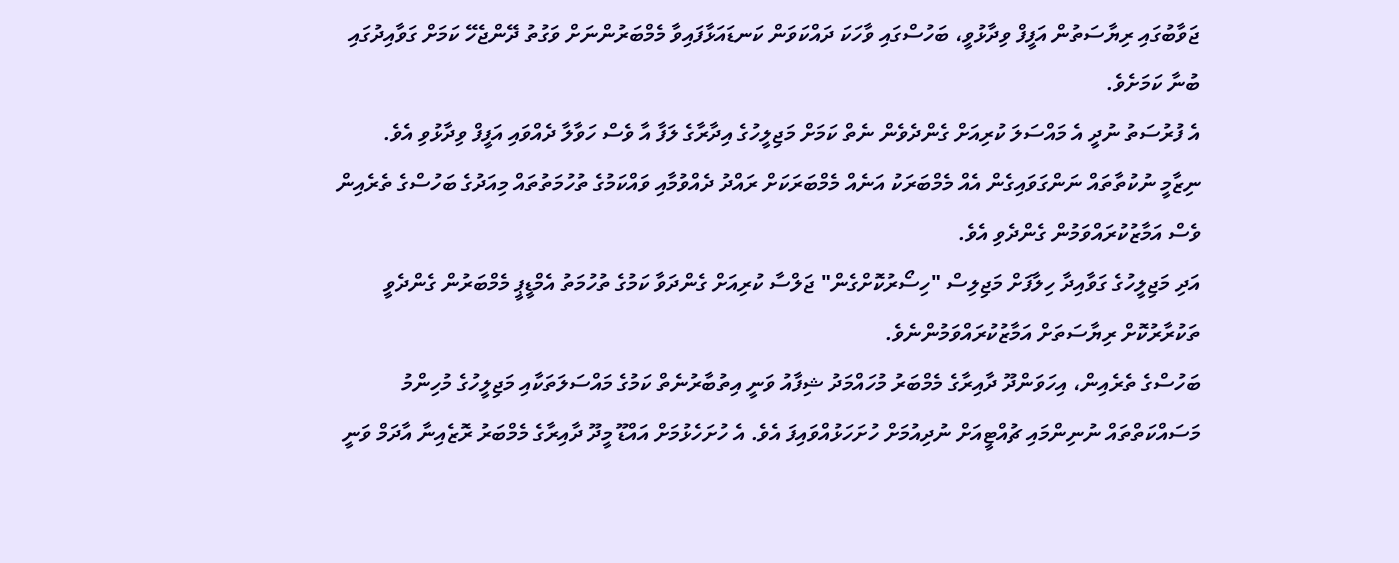ޖަވާބުގައި ރިޔާސަތުން އަފީފް ވިދާޅުވީ، ބަހުސްގައި ވާހަކަ ދައްކަވަން ކަނޑައަޅާފައިވާ މެމްބަރުންނަށް ވަގުތު ދޭންޖެހޭ ކަމަށް ގަވާއިދުގައި ބުނާ ކަމަށެވެ.
އެ ފުރުސަތު ނުދީ އެ މައްސަލަ ކުރިއަށް ގެންދެވެން ނެތް ކަމަށް މަޖިލީހުގެ އިދާރާގެ ލަފާ އާ ވެސް ހަވާލާ ދެއްވައި އަފީފް ވިދާޅުވި އެވެ.
ނިޒާމީ ނުކުތާތައް ނަންގަވައިގެން އެއް މެމްބަރަކު އަނެއް މެމްބަރަކަށް ރައްދު ދެއްވުމާއި ވައްކަމުގެ ތުހުމަތުތައް މިއަދުގެ ބަހުސްގެ ތެރެއިން ވެސް އަމާޒުކުރައްވަމުން ގެންދެވި އެވެ.
އަދި މަޖިލީހުގެ ގަވާއިދާ ހިލާފަށް މަޖިލިސް "ހިސޯރުކޮށްގެން" ޖަލްސާ ކުރިއަށް ގެންދަވާ ކަމުގެ ތުހުމަތު އެމްޑީޕީ މެމްބަރުން ގެންދެވީ ތަކުރާރުކޮށް ރިޔާސަތަށް އަމާޒުކުރައްވަމުންނެވެ.
ބަހުސްގެ ތެރެއިން، އިހަވަންދޫ ދާއިރާގެ މެމްބަރު މުހައްމަދު ޝިފާއު ވަނީ އިތުބާރުނެތް ކަމުގެ މައްސަލަތަކާއި މަޖިލީހުގެ މުހިންމު މަސައްކަތްތައް ނުނިންމައި ޗުއްޓީއަށް ނުދިއުމަށް ހުށަހަޅުއްވައިފަ އެވެ. އެ ހުށަހެޅުމަށް އައްޑޫ މީދޫ ދާއިރާގެ މެމްބަރު ރޮޒެއިނާ އާދަމް ވަނީ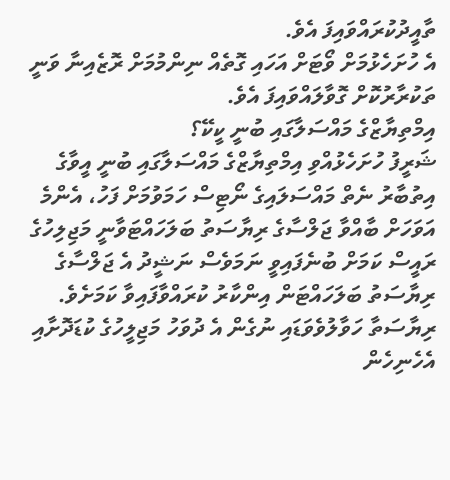ތާއީދުކުރައްވައިފަ އެވެ.
އެ ހުށަހެޅުމަށް ވޯޓަށް އަހައި ގޮތެއް ނިންމުމަށް ރޮޒެއިނާ ވަނީ ތަކުރާރުކޮށް ގޮވާލައްވައިފަ އެވެ.
އިމްތިޔާޒްގެ މައްސަލާގައި ބުނީ ކީކޭ؟
ޝަރީފު ހުށަހެޅުއްވި އިމްތިޔާޒްގެ މައްސަލާގައި ބުނީ އީވާގެ އިތުބާރު ނެތް މައްސަލައިގެ ނޯޓިސް ހަމަވުމަށް ފަހު، އެންމެ އަވަހަށް ބާއްވާ ޖަލްސާގެ ރިޔާސަތު ބަލަހައްޓަވާނީ މަޖިލިހުގެ ރައީސް ކަމަށް ބުނެފައިވީ ނަމަވެސް ނަޝީދު އެ ޖަލްސާގެ ރިޔާސަތު ބަލަހައްޓަން އިންކާރު ކުރައްވާފައިވާ ކަމަށެވެ.
ރިޔާސަތާ ހަވާލުވެވަޑައި ނުގެން އެ ދުވަހު މަޖިލީހުގެ ކުޑަދޮށާއި އެހެނިހެން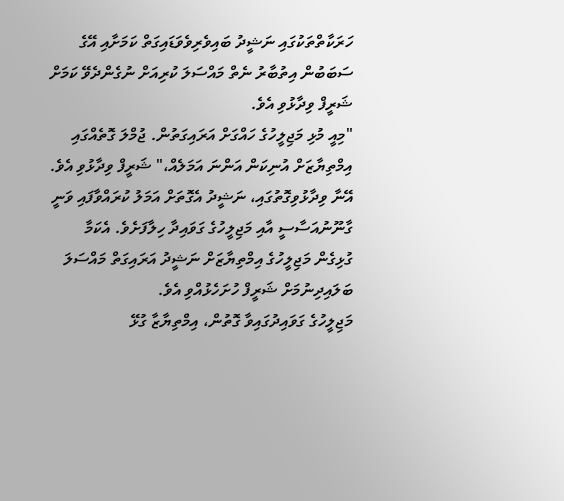ހަރަކާތްތަކުގައި ނަޝީދު ބައިވެރިވެވަޑައިގަތް ކަމަށާއި އޭގެ ސަބަބުން އިތުބާރު ނެތް މައްސަލަ ކުރިއަށް ނުގެންދެވޭ ކަމަށް ޝަރީފް ވިދާޅުވި އެވެ.
"މިއީ މުޅި މަޖިލީހުގެ ހައްގަށް އަރައިގަތުން. ޖުމްލަ ގޮތެއްގައި އިމްތިޔާޒަށް އުނިކަން އަންނަ އަމަލެއް،" ޝަރީފް ވިދާޅުވި އެވެ.
އޭނާ ވިދާޅުވިގޮތުގައި، ނަޝީދު އެގޮތަށް އަމަލު ކުރައްވާފައި ވަނީ ގާނޫނުއަސާސީ އާއި މަޖިލީހުގެ ގަވައިދާ ހިލާފަށެވެ. އެކަމާ ގުޅިގެން މަޖިލީހުގެ އިމްތިޔާޒަށް ނަޝީދު އަރައިގަތް މައްސަލަ ބަލައިދިނުމަށް ޝަރީފް ހުށަހެޅުއްވި އެވެ.
މަޖިލީހުގެ ގަވައިދުގައިވާ ގޮތުން، އިމްތިޔާޒާ ގުޅޭ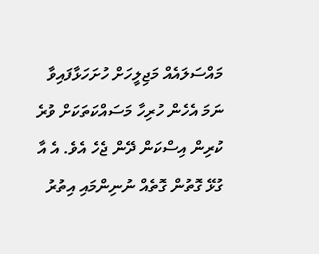މައްސަލައެއް މަޖިލީހަށް ހުށަހަޅާފައިވާ ނަމަ އެހެން ހުރިހާ މަސައްކަތަކަށް ވުރެ ކުރިން އިސްކަން ދޭން ޖެހެ އެވެ. އެ އާ ގުޅޭ ގޮތުން ގޮތެއް ނުނިންމައި އިތުރު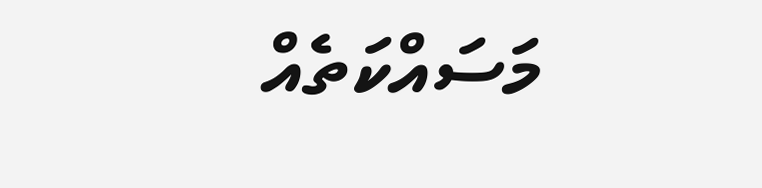މަސައްކަތެއް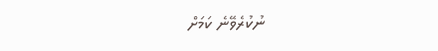ނުކުރެވޭނެ ކަމަށް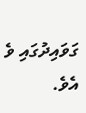ގަވައިދުގައި ވެ އެވެ.